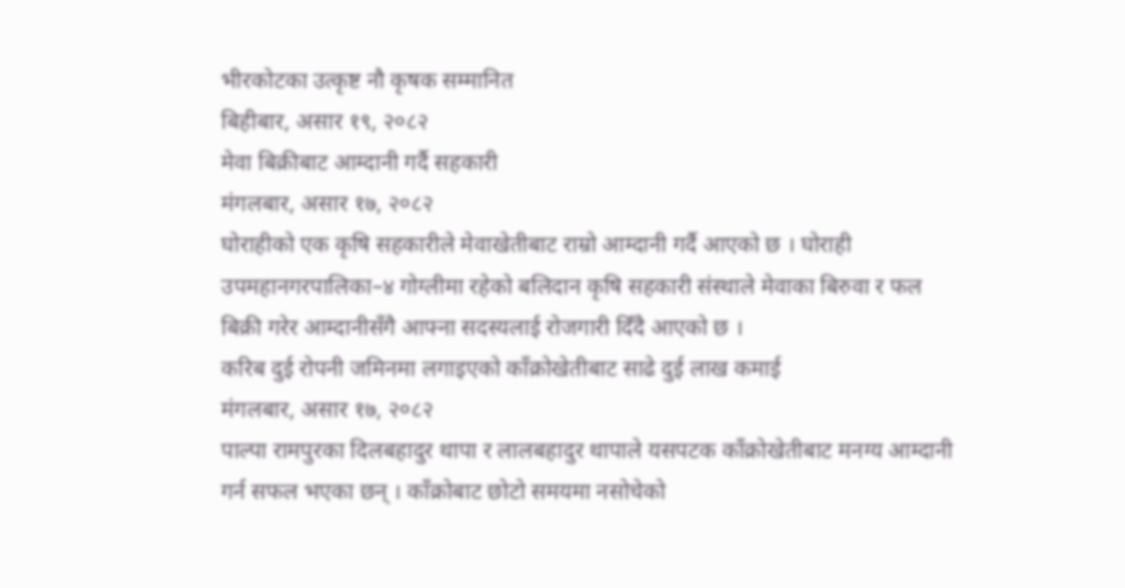भीरकोटका उत्कृष्ट नौ कृषक सम्मानित
बिहीबार, असार १९, २०८२
मेवा बिक्रीबाट आम्दानी गर्दै सहकारी
मंगलबार, असार १७, २०८२
घोराहीको एक कृषि सहकारीले मेवाखेतीबाट राम्रो आम्दानी गर्दै आएको छ । घोराही उपमहानगरपालिका–४ गोग्लीमा रहेको बलिदान कृषि सहकारी संस्थाले मेवाका बिरुवा र फल बिक्री गरेर आम्दानीसँगै आफ्ना सदस्यलाई रोजगारी दिँदै आएको छ ।
करिब दुई रोपनी जमिनमा लगाइएको काँक्रोखेतीबाट साढे दुई लाख कमाई
मंगलबार, असार १७, २०८२
पाल्पा रामपुरका दिलबहादुर थापा र लालबहादुर थापाले यसपटक काँक्रोखेतीबाट मनग्य आम्दानी गर्न सफल भएका छन् । काँक्रोबाट छोटो समयमा नसोचेको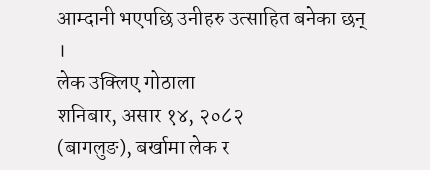आम्दानी भएपछि उनीहरु उत्साहित बनेका छन् ।
लेक उक्लिए गोठाला
शनिबार, असार १४, २०८२
(बागलुङ), बर्खामा लेक र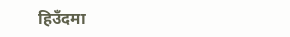हिउँदमा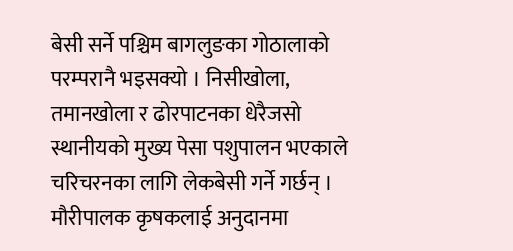बेसी सर्ने पश्चिम बागलुङका गोठालाको परम्परानै भइसक्यो । निसीखोला, तमानखोला र ढोरपाटनका धेरैजसो स्थानीयको मुख्य पेसा पशुपालन भएकाले चरिचरनका लागि लेकबेसी गर्ने गर्छन् ।
मौरीपालक कृषकलाई अनुदानमा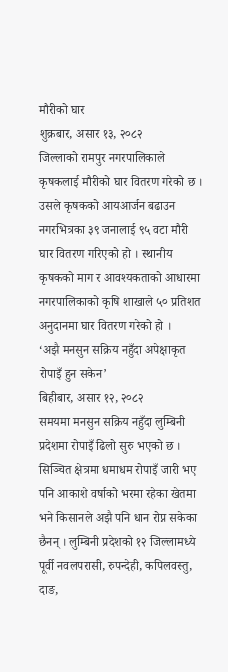मौरीको घार
शुक्रबार, असार १३, २०८२
जिल्लाको रामपुर नगरपालिकाले कृषकलाई मौरीको घार वितरण गरेको छ । उसले कृषकको आयआर्जन बढाउन नगरभित्रका ३९ जनालाई ९५ वटा मौरी घार वितरण गरिएको हो । स्थानीय कृषकको माग र आवश्यकताको आधारमा नगरपालिकाको कृषि शाखाले ५० प्रतिशत अनुदानमा घार वितरण गरेको हो ।
‘अझै मनसुन सक्रिय नहुँदा अपेक्षाकृत रोपाइँ हुन सकेन’
बिहीबार, असार १२, २०८२
समयमा मनसुन सक्रिय नहुँदा लुम्बिनी प्रदेशमा रोपाइँ ढिलो सुरु भएको छ । सिञ्चित क्षेत्रमा धमाधम रोपाइँ जारी भए पनि आकाशे वर्षाको भरमा रहेका खेतमा भने किसानले अझै पनि धान रोप्न सकेका छैनन् । लुम्बिनी प्रदेशको १२ जिल्लामध्ये पूर्वी नवलपरासी, रुपन्देही, कपिलवस्तु, दाङ,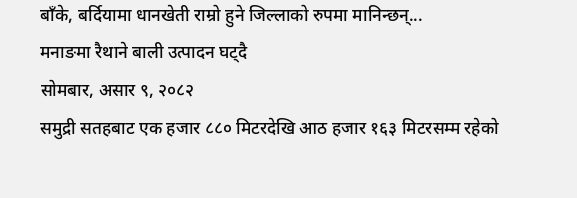बाँके, बर्दियामा धानखेती राम्रो हुने जिल्लाको रुपमा मानिन्छन्...
मनाङमा रैथाने बाली उत्पादन घट्दै
सोमबार, असार ९, २०८२
समुद्री सतहबाट एक हजार ८८० मिटरदेखि आठ हजार १६३ मिटरसम्म रहेको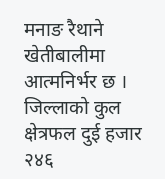मनाङ रैथाने खेतीबालीमा आत्मनिर्भर छ । जिल्लाको कुल क्षेत्रफल दुई हजार २४६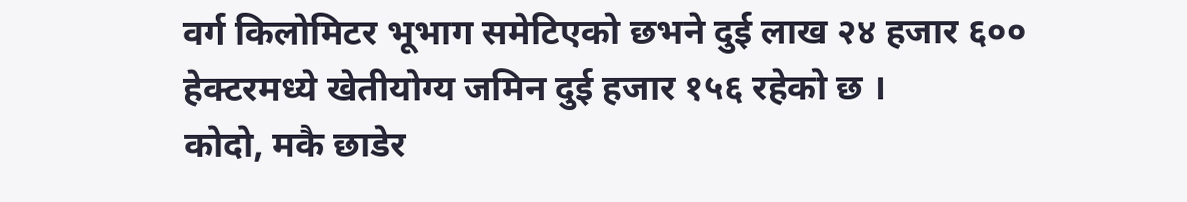वर्ग किलोमिटर भूभाग समेटिएको छभने दुई लाख २४ हजार ६०० हेक्टरमध्ये खेतीयोग्य जमिन दुई हजार १५६ रहेको छ ।
कोदो, मकै छाडेर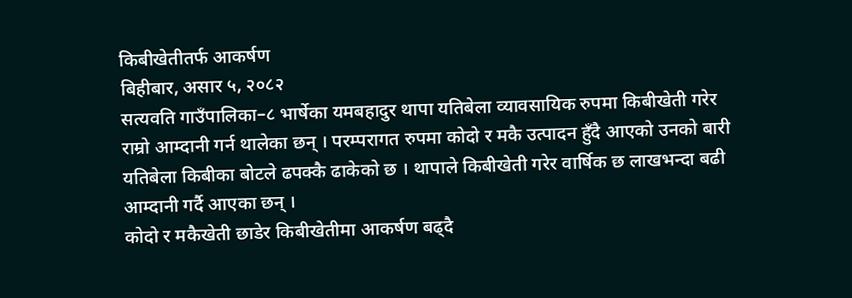किबीखेतीतर्फ आकर्षण
बिहीबार, असार ५, २०८२
सत्यवति गाउँपालिका–८ भार्षेका यमबहादुर थापा यतिबेला व्यावसायिक रुपमा किबीखेती गरेर राम्रो आम्दानी गर्न थालेका छन् । परम्परागत रुपमा कोदो र मकै उत्पादन हुँदै आएको उनको बारी यतिबेला किबीका बोटले ढपक्कै ढाकेको छ । थापाले किबीखेती गरेर वार्षिक छ लाखभन्दा बढी आम्दानी गर्दै आएका छन् ।
कोदो र मकैखेती छाडेर किबीखेतीमा आकर्षण बढ्दै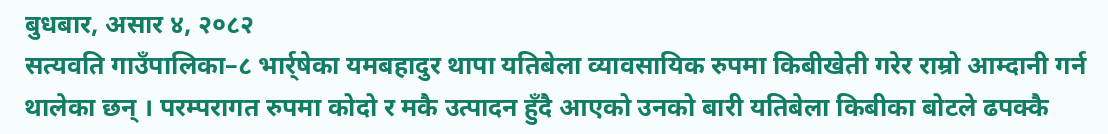बुधबार, असार ४, २०८२
सत्यवति गाउँपालिका–८ भार्र्षेका यमबहादुर थापा यतिबेला व्यावसायिक रुपमा किबीखेती गरेर राम्रो आम्दानी गर्न थालेका छन् । परम्परागत रुपमा कोदो र मकै उत्पादन हुँदै आएको उनको बारी यतिबेला किबीका बोटले ढपक्कै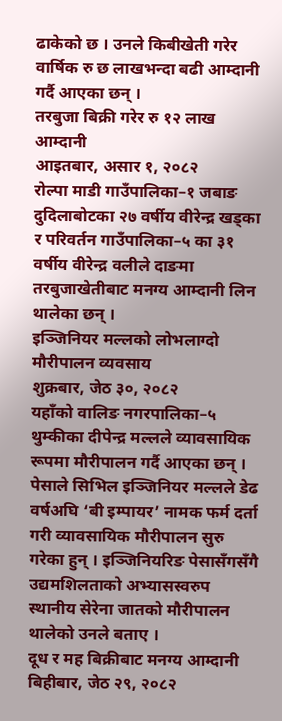ढाकेको छ । उनले किबीखेती गरेर वार्षिक रु छ लाखभन्दा बढी आम्दानी गर्दै आएका छन् ।
तरबुजा बिक्री गरेर रु १२ लाख आम्दानी
आइतबार, असार १, २०८२
रोल्पा माडी गाउँपालिका–१ जबाङ दुदिलाबोटका २७ वर्षीय वीरेन्द्र खड्का र परिवर्तन गाउँपालिका–५ का ३१ वर्षीय वीरेन्द्र वलीले दाङमा तरबुजाखेतीबाट मनग्य आम्दानी लिन थालेका छन् ।
इञ्जिनियर मल्लको लोभलाग्दो मौरीपालन व्यवसाय
शुक्रबार, जेठ ३०, २०८२
यहाँको वालिङ नगरपालिका–५ थुम्कीका दीपेन्द्र मल्लले व्यावसायिक रूपमा मौरीपालन गर्दै आएका छन् । पेसाले सिभिल इञ्जिनियर मल्लले डेढ वर्षअघि ‘बी इम्पायर’ नामक फर्म दर्ता गरी व्यावसायिक मौरीपालन सुरु गरेका हुन् । इञ्जिनियरिङ पेसासँगसँगै उद्यमशिलताको अभ्यासस्वरुप स्थानीय सेरेना जातको मौरीपालन थालेको उनले बताए ।
दूध र मह बिक्रीबाट मनग्य आम्दानी
बिहीबार, जेठ २९, २०८२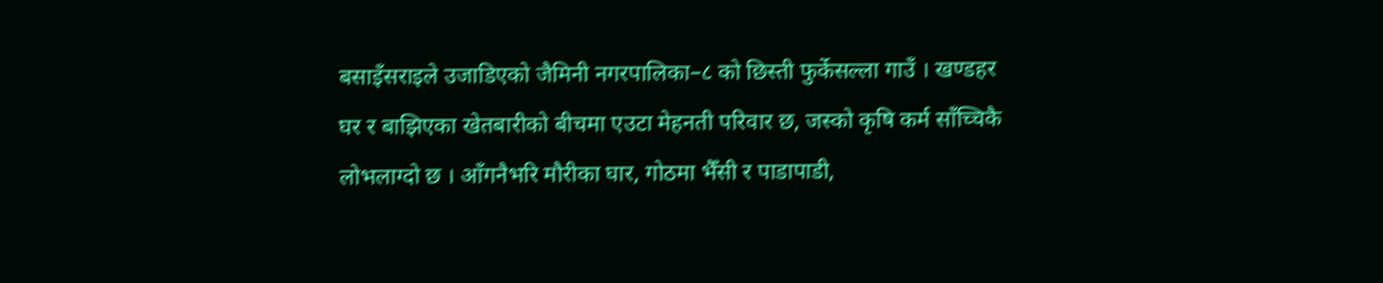बसाइँसराइले उजाडिएको जैमिनी नगरपालिका–८ को छिस्ती फुर्केसल्ला गाउँ । खण्डहर घर र बाझिएका खेतबारीको बीचमा एउटा मेहनती परिवार छ, जस्को कृषि कर्म साँच्चिकै लोभलाग्दो छ । आँगनैभरि मौरीका घार, गोठमा भैँसी र पाडापाडी,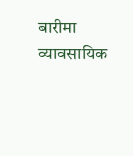बारीमा व्यावसायिक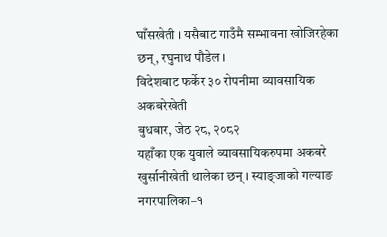घाँसखेती । यसैबाट गाउँमै सम्भावना खोजिरहेका छन्, रघुनाथ पौडेल ।
विदेशबाट फर्केर ३० रोपनीमा व्यावसायिक अकबरेखेती
बुधबार, जेठ २८, २०८२
यहाँका एक युवाले व्यावसायिकरुपमा अकबरे खुर्सानीखेती थालेका छन् । स्याङ्जाको गल्याङ नगरपालिका–१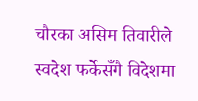चौरका असिम तिवारीले स्वदेश फर्केसँगै विदेशमा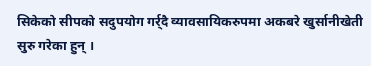सिकेको सीपको सदुपयोग गर्र्दै व्यावसायिकरुपमा अकबरे खुर्सानीखेती सुरु गरेका हुन् ।